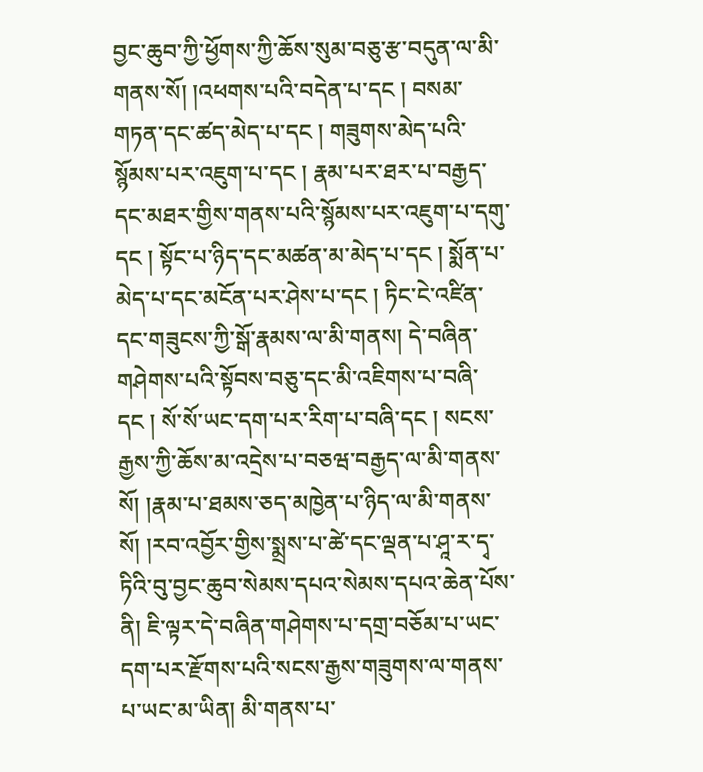བྱང་ཆུབ་ཀྱི་ཕྱོགས་ཀྱི་ཆོས་སུམ་བཅུ་རྩ་བདུན་ལ་མི་གནས་སོ། །འཕགས་པའི་བདེན་པ་དང ། བསམ་གཏན་དང་ཚད་མེད་པ་དང ། གཟུགས་མེད་པའི་སྙོམས་པར་འཇུག་པ་དང ། རྣམ་པར་ཐར་པ་བརྒྱད་དང་མཐར་གྱིས་གནས་པའི་སྙོམས་པར་འཇུག་པ་དགུ་དང ། སྟོང་པ་ཉིད་དང་མཚན་མ་མེད་པ་དང ། སྨོན་པ་མེད་པ་དང་མངོན་པར་ཤེས་པ་དང ། ཏིང་ངེ་འཛིན་དང་གཟུངས་ཀྱི་སྒོ་རྣམས་ལ་མི་གནས། དེ་བཞིན་གཤེགས་པའི་སྟོབས་བཅུ་དང་མི་འཇིགས་པ་བཞི་དང ། སོ་སོ་ཡང་དག་པར་རིག་པ་བཞི་དང ། སངས་རྒྱས་ཀྱི་ཆོས་མ་འདྲེས་པ་བཅཝ་བརྒྱད་ལ་མི་གནས་སོ། །རྣམ་པ་ཐམས་ཅད་མཁྱེན་པ་ཉིད་ལ་མི་གནས་སོ། །རབ་འབྱོར་གྱིས་སྨྲས་པ་ཚེ་དང་ལྡན་པ་ཤཱ་ར་དྭ་ཏིའི་བུ་བྱང་ཆུབ་སེམས་དཔའ་སེམས་དཔའ་ཆེན་པོས་ནི། ཇི་ལྟར་དེ་བཞིན་གཤེགས་པ་དགྲ་བཅོམ་པ་ཡང་དག་པར་རྫོགས་པའི་སངས་རྒྱས་གཟུགས་ལ་གནས་པ་ཡང་མ་ཡིན། མི་གནས་པ་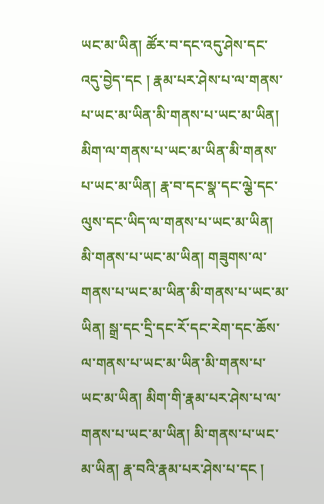ཡང་མ་ཡིན། ཚོར་བ་དང་འདུ་ཤེས་དང་འདུ་བྱེད་དང ། རྣམ་པར་ཤེས་པ་ལ་གནས་པ་ཡང་མ་ཡིན་མི་གནས་པ་ཡང་མ་ཡིན། མིག་ལ་གནས་པ་ཡང་མ་ཡིན་མི་གནས་པ་ཡང་མ་ཡིན། རྣ་བ་དང་སྣ་དང་ལྕེ་དང་ལུས་དང་ཡིད་ལ་གནས་པ་ཡང་མ་ཡིན། མི་གནས་པ་ཡང་མ་ཡིན། གཟུགས་ལ་གནས་པ་ཡང་མ་ཡིན་མི་གནས་པ་ཡང་མ་ཡིན། སྒྲ་དང་དྲི་དང་རོ་དང་རེག་དང་ཆོས་ལ་གནས་པ་ཡང་མ་ཡིན་མི་གནས་པ་ཡང་མ་ཡིན། མིག་གི་རྣམ་པར་ཤེས་པ་ལ་གནས་པ་ཡང་མ་ཡིན། མི་གནས་པ་ཡང་མ་ཡིན། རྣ་བའི་རྣམ་པར་ཤེས་པ་དང །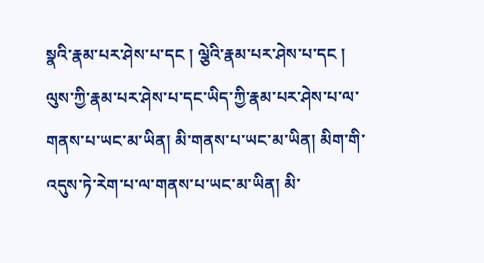སྣའི་རྣམ་པར་ཤེས་པ་དང ། ལྕེའི་རྣམ་པར་ཤེས་པ་དང ། ལུས་ཀྱི་རྣམ་པར་ཤེས་པ་དང་ཡིད་ཀྱི་རྣམ་པར་ཤེས་པ་ལ་གནས་པ་ཡང་མ་ཡིན། མི་གནས་པ་ཡང་མ་ཡིན། མིག་གི་འདུས་ཏེ་རེག་པ་ལ་གནས་པ་ཡང་མ་ཡིན། མི་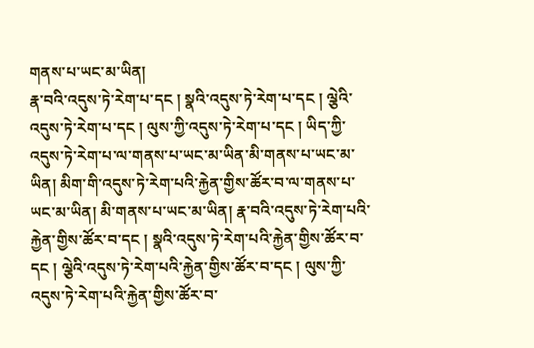གནས་པ་ཡང་མ་ཡིན།
རྣ་བའི་འདུས་ཏེ་རེག་པ་དང ། སྣའི་འདུས་ཏེ་རེག་པ་དང ། ལྕེའི་འདུས་ཏེ་རེག་པ་དང ། ལུས་ཀྱི་འདུས་ཏེ་རེག་པ་དང ། ཡིད་ཀྱི་འདུས་ཏེ་རེག་པ་ལ་གནས་པ་ཡང་མ་ཡིན་མི་གནས་པ་ཡང་མ་ཡིན། མིག་གི་འདུས་ཏེ་རེག་པའི་རྐྱེན་གྱིས་ཚོར་བ་ལ་གནས་པ་ཡང་མ་ཡིན། མི་གནས་པ་ཡང་མ་ཡིན། རྣ་བའི་འདུས་ཏེ་རེག་པའི་རྐྱེན་གྱིས་ཚོར་བ་དང ། སྣའི་འདུས་ཏེ་རེག་པའི་རྐྱེན་གྱིས་ཚོར་བ་དང ། ལྕེའི་འདུས་ཏེ་རེག་པའི་རྐྱེན་གྱིས་ཚོར་བ་དང ། ལུས་ཀྱི་འདུས་ཏེ་རེག་པའི་རྐྱེན་གྱིས་ཚོར་བ་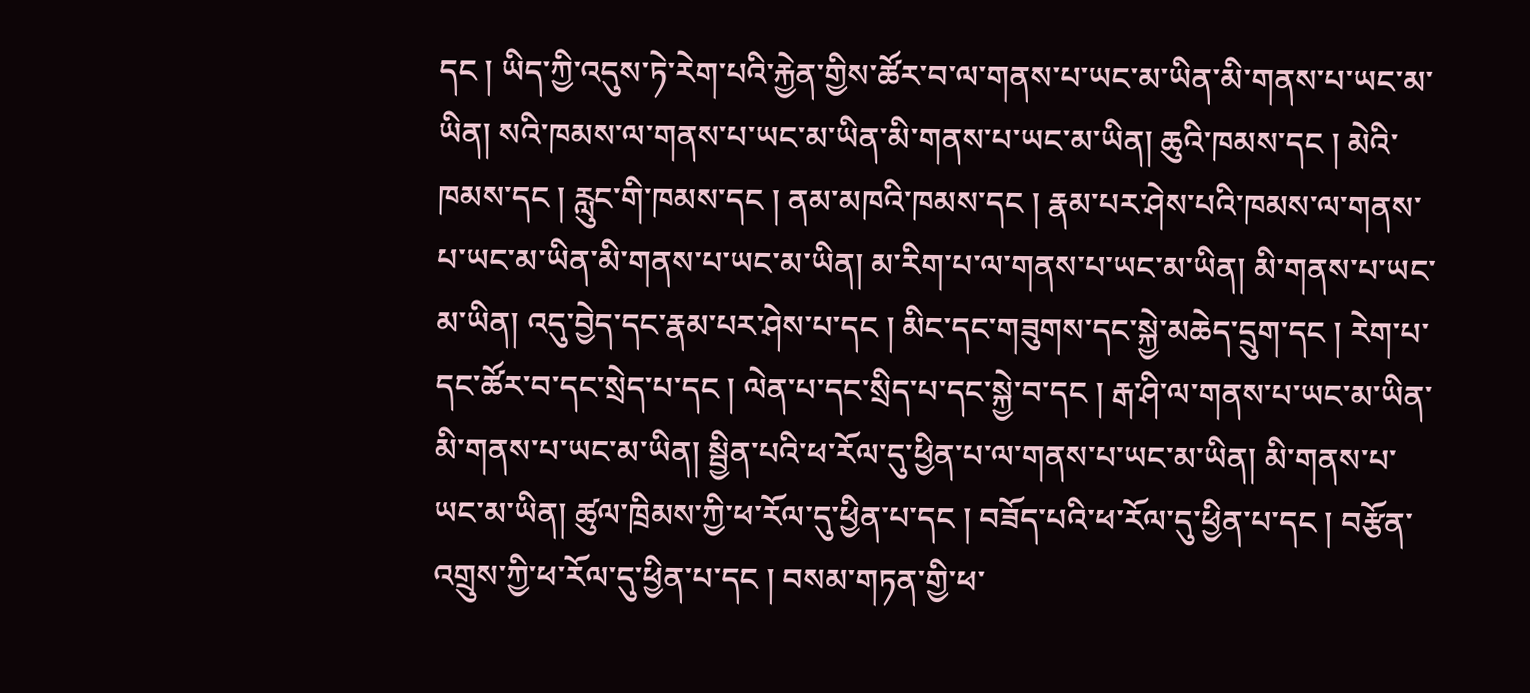དང ། ཡིད་ཀྱི་འདུས་ཏེ་རེག་པའི་རྐྱེན་གྱིས་ཚོར་བ་ལ་གནས་པ་ཡང་མ་ཡིན་མི་གནས་པ་ཡང་མ་ཡིན། སའི་ཁམས་ལ་གནས་པ་ཡང་མ་ཡིན་མི་གནས་པ་ཡང་མ་ཡིན། ཆུའི་ཁམས་དང ། མེའི་ཁམས་དང ། རླུང་གི་ཁམས་དང ། ནམ་མཁའི་ཁམས་དང ། རྣམ་པར་ཤེས་པའི་ཁམས་ལ་གནས་པ་ཡང་མ་ཡིན་མི་གནས་པ་ཡང་མ་ཡིན། མ་རིག་པ་ལ་གནས་པ་ཡང་མ་ཡིན། མི་གནས་པ་ཡང་མ་ཡིན། འདུ་བྱེད་དང་རྣམ་པར་ཤེས་པ་དང ། མིང་དང་གཟུགས་དང་སྐྱེ་མཆེད་དྲུག་དང ། རེག་པ་དང་ཚོར་བ་དང་སྲེད་པ་དང ། ལེན་པ་དང་སྲིད་པ་དང་སྐྱེ་བ་དང ། རྒ་ཤི་ལ་གནས་པ་ཡང་མ་ཡིན་མི་གནས་པ་ཡང་མ་ཡིན། སྦྱིན་པའི་ཕ་རོལ་དུ་ཕྱིན་པ་ལ་གནས་པ་ཡང་མ་ཡིན། མི་གནས་པ་ཡང་མ་ཡིན། ཚུལ་ཁྲིམས་ཀྱི་ཕ་རོལ་དུ་ཕྱིན་པ་དང ། བཟོད་པའི་ཕ་རོལ་དུ་ཕྱིན་པ་དང ། བརྩོན་འགྲུས་ཀྱི་ཕ་རོལ་དུ་ཕྱིན་པ་དང ། བསམ་གཏན་གྱི་ཕ་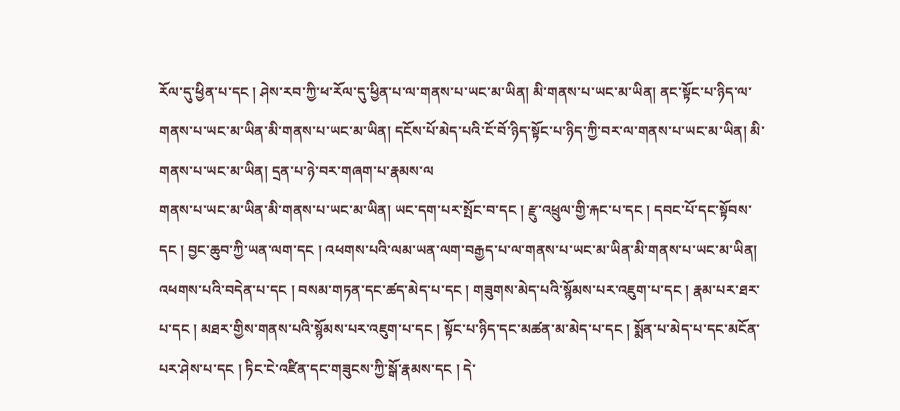རོལ་དུ་ཕྱིན་པ་དང ། ཤེས་རབ་ཀྱི་ཕ་རོལ་དུ་ཕྱིན་པ་ལ་གནས་པ་ཡང་མ་ཡིན། མི་གནས་པ་ཡང་མ་ཡིན། ནང་སྟོང་པ་ཉིད་ལ་གནས་པ་ཡང་མ་ཡིན་མི་གནས་པ་ཡང་མ་ཡིན། དངོས་པོ་མེད་པའི་ངོ་བོ་ཉིད་སྟོང་པ་ཉིད་ཀྱི་བར་ལ་གནས་པ་ཡང་མ་ཡིན། མི་གནས་པ་ཡང་མ་ཡིན། དྲན་པ་ཉེ་བར་གཞག་པ་རྣམས་ལ
གནས་པ་ཡང་མ་ཡིན་མི་གནས་པ་ཡང་མ་ཡིན། ཡང་དག་པར་སྤོང་བ་དང ། རྫུ་འཕྲུལ་གྱི་རྐང་པ་དང ། དབང་པོ་དང་སྟོབས་དང ། བྱང་ཆུབ་ཀྱི་ཡན་ལག་དང ། འཕགས་པའི་ལམ་ཡན་ལག་བརྒྱད་པ་ལ་གནས་པ་ཡང་མ་ཡིན་མི་གནས་པ་ཡང་མ་ཡིན། འཕགས་པའི་བདེན་པ་དང ། བསམ་གཏན་དང་ཚད་མེད་པ་དང ། གཟུགས་མེད་པའི་སྙོམས་པར་འཇུག་པ་དང ། རྣམ་པར་ཐར་པ་དང ། མཐར་གྱིས་གནས་པའི་སྙོམས་པར་འཇུག་པ་དང ། སྟོང་པ་ཉིད་དང་མཚན་མ་མེད་པ་དང ། སྨོན་པ་མེད་པ་དང་མངོན་པར་ཤེས་པ་དང ། ཏིང་ངེ་འཛིན་དང་གཟུངས་ཀྱི་སྒོ་རྣམས་དང ། དེ་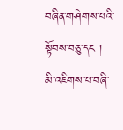བཞིན་གཤེགས་པའི་སྟོབས་བཅུ་དང ། མི་འཇིགས་པ་བཞི་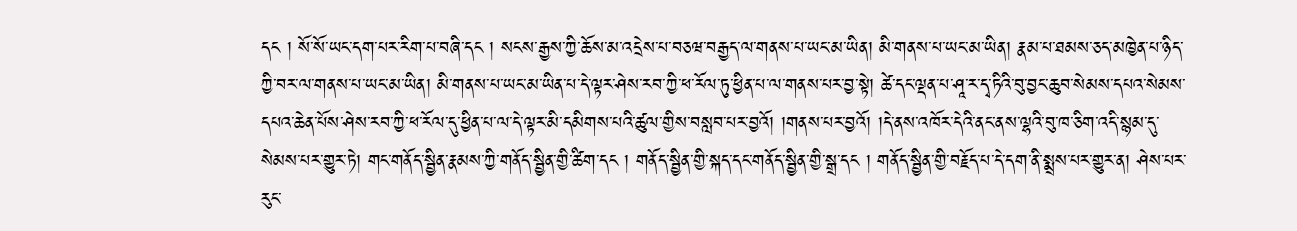དང ། སོ་སོ་ཡང་དག་པར་རིག་པ་བཞི་དང ། སངས་རྒྱས་ཀྱི་ཆོས་མ་འདྲེས་པ་བཅཝ་བརྒྱད་ལ་གནས་པ་ཡང་མ་ཡིན། མི་གནས་པ་ཡང་མ་ཡིན། རྣམ་པ་ཐམས་ཅད་མཁྱེན་པ་ཉིད་ཀྱི་བར་ལ་གནས་པ་ཡང་མ་ཡིན། མི་གནས་པ་ཡང་མ་ཡིན་པ་དེ་ལྟར་ཤེས་རབ་ཀྱི་ཕ་རོལ་ཏུ་ཕྱིན་པ་ལ་གནས་པར་བྱ་སྟེ། ཚེ་དང་ལྡན་པ་ཤཱ་ར་དྭ་ཏིའི་བུ་བྱང་ཆུབ་སེམས་དཔའ་སེམས་དཔའ་ཆེན་པོས་ཤེས་རབ་ཀྱི་ཕ་རོལ་དུ་ཕྱིན་པ་ལ་དེ་ལྟར་མི་དམིགས་པའི་ཚུལ་གྱིས་བསླབ་པར་བྱའོ། །གནས་པར་བྱའོ། །དེ་ནས་འཁོར་དེའི་ནང་ནས་ལྷའི་བུ་ཁ་ཅིག་འདི་སྙམ་དུ་སེམས་པར་གྱུར་ཏེ། གང་གནོད་སྦྱིན་རྣམས་ཀྱི་གནོད་སྦྱིན་གྱི་ཚིག་དང ། གནོད་སྦྱིན་གྱི་སྐད་དང་གནོད་སྦྱིན་གྱི་སྒྲ་དང ། གནོད་སྦྱིན་གྱི་བརྗོད་པ་དེ་དག་ནི་སྨྲས་པར་གྱུར་ན། ཤེས་པར་རུང་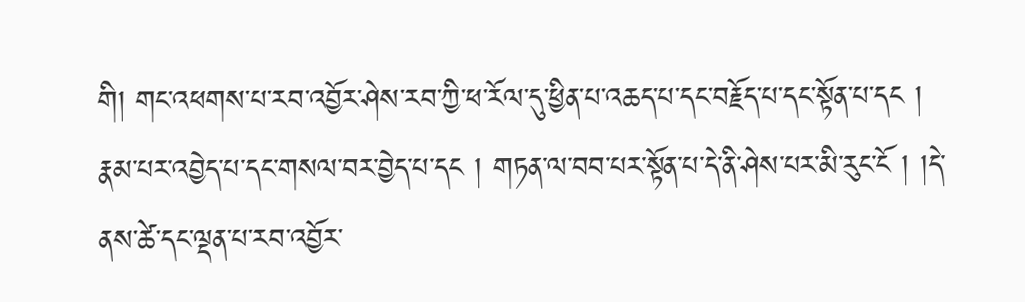གི། གང་འཕགས་པ་རབ་འབྱོར་ཤེས་རབ་ཀྱི་ཕ་རོལ་དུ་ཕྱིན་པ་འཆད་པ་དང་བརྗོད་པ་དང་སྟོན་པ་དང ། རྣམ་པར་འབྱེད་པ་དང་གསལ་བར་བྱེད་པ་དང ། གཏན་ལ་བབ་པར་སྟོན་པ་དེ་ནི་ཤེས་པར་མི་རུང་ངོ ། །དེ་ནས་ཚེ་དང་ལྡན་པ་རབ་འབྱོར་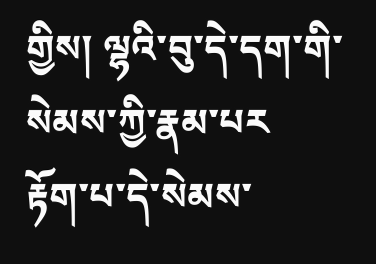གྱིས། ལྷའི་བུ་དེ་དག་གི་སེམས་ཀྱི་རྣམ་པར
རྟོག་པ་དེ་སེམས་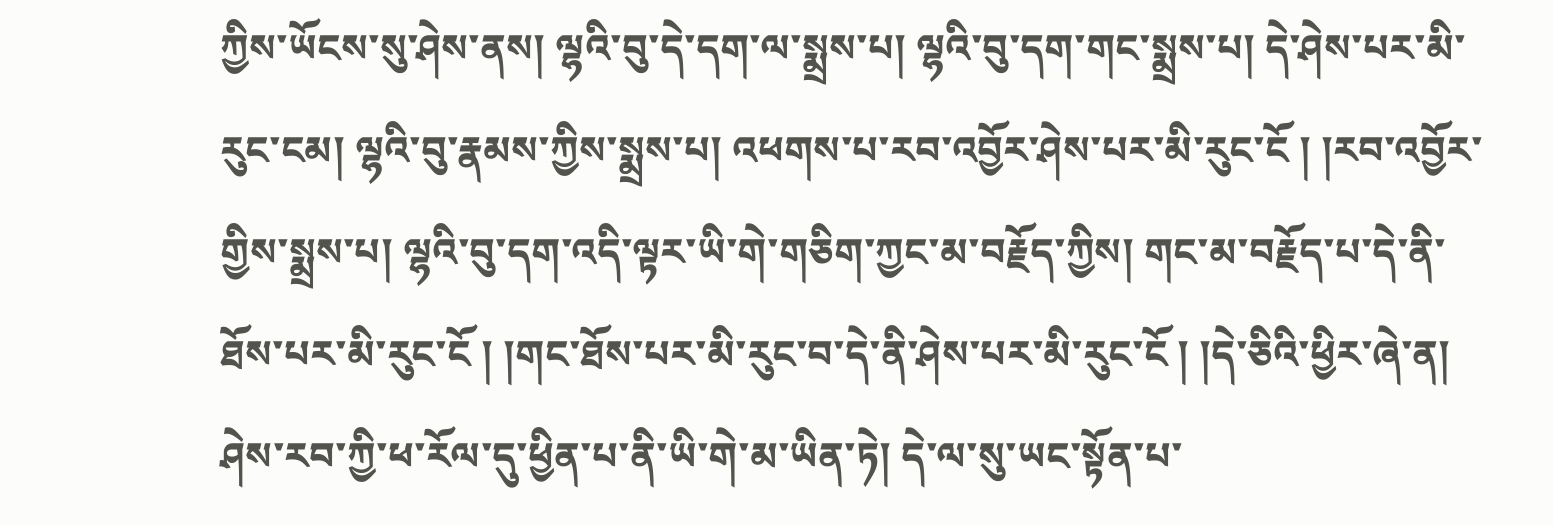ཀྱིས་ཡོངས་སུ་ཤེས་ནས། ལྷའི་བུ་དེ་དག་ལ་སྨྲས་པ། ལྷའི་བུ་དག་གང་སྨྲས་པ། དེ་ཤེས་པར་མི་རུང་ངམ། ལྷའི་བུ་རྣམས་ཀྱིས་སྨྲས་པ། འཕགས་པ་རབ་འབྱོར་ཤེས་པར་མི་རུང་ངོ ། །རབ་འབྱོར་གྱིས་སྨྲས་པ། ལྷའི་བུ་དག་འདི་ལྟར་ཡི་གེ་གཅིག་ཀྱང་མ་བརྗོད་ཀྱིས། གང་མ་བརྗོད་པ་དེ་ནི་ཐོས་པར་མི་རུང་ངོ ། །གང་ཐོས་པར་མི་རུང་བ་དེ་ནི་ཤེས་པར་མི་རུང་ངོ ། །དེ་ཅིའི་ཕྱིར་ཞེ་ན། ཤེས་རབ་ཀྱི་ཕ་རོལ་དུ་ཕྱིན་པ་ནི་ཡི་གེ་མ་ཡིན་ཏེ། དེ་ལ་སུ་ཡང་སྟོན་པ་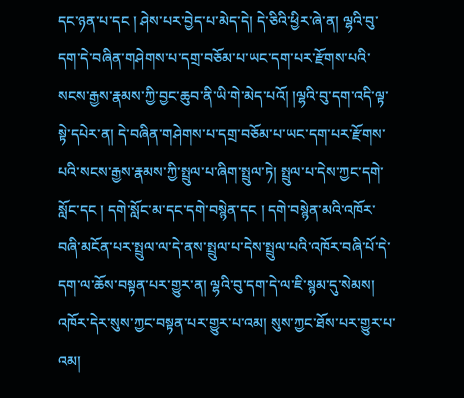དང་ཉན་པ་དང ། ཤེས་པར་བྱེད་པ་མེད་དེ། དེ་ཅིའི་ཕྱིར་ཞེ་ན། ལྷའི་བུ་དག་དེ་བཞིན་གཤེགས་པ་དགྲ་བཅོམ་པ་ཡང་དག་པར་རྫོགས་པའི་སངས་རྒྱས་རྣམས་ཀྱི་བྱང་ཆུབ་ནི་ཡི་གེ་མེད་པའོ། །ལྷའི་བུ་དག་འདི་ལྟ་སྟེ་དཔེར་ན། དེ་བཞིན་གཤེགས་པ་དགྲ་བཅོམ་པ་ཡང་དག་པར་རྫོགས་པའི་སངས་རྒྱས་རྣམས་ཀྱི་སྤྲུལ་པ་ཞིག་སྤྲུལ་ཏེ། སྤྲུལ་པ་དེས་ཀྱང་དགེ་སློང་དང ། དགེ་སློང་མ་དང་དགེ་བསྙེན་དང ། དགེ་བསྙེན་མའི་འཁོར་བཞི་མངོན་པར་སྤྲུལ་ལ་དེ་ནས་སྤྲུལ་པ་དེས་སྤྲུལ་པའི་འཁོར་བཞི་པོ་དེ་དག་ལ་ཆོས་བསྟན་པར་གྱུར་ན། ལྷའི་བུ་དག་དེ་ལ་ཇི་སྙམ་དུ་སེམས། འཁོར་དེར་སུས་ཀྱང་བསྟན་པར་གྱུར་པ་འམ། སུས་ཀྱང་ཐོས་པར་གྱུར་པ་འམ།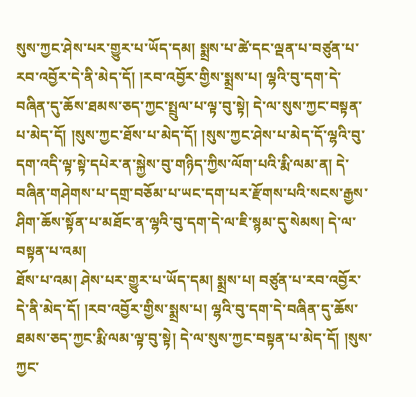སུས་ཀྱང་ཤེས་པར་གྱུར་པ་ཡོད་དམ། སྨྲས་པ་ཚེ་དང་ལྡན་པ་བཙུན་པ་རབ་འབྱོར་དེ་ནི་མེད་དོ། །རབ་འབྱོར་གྱིས་སྨྲས་པ། ལྷའི་བུ་དག་དེ་བཞིན་དུ་ཆོས་ཐམས་ཅད་ཀྱང་སྤྲུལ་པ་ལྟ་བུ་སྟེ། དེ་ལ་སུས་ཀྱང་བསྟན་པ་མེད་དོ། །སུས་ཀྱང་ཐོས་པ་མེད་དོ། །སུས་ཀྱང་ཤེས་པ་མེད་དོ་ལྷའི་བུ་དག་འདི་ལྟ་སྟེ་དཔེར་ན་སྐྱེས་བུ་གཉིད་ཀྱིས་ལོག་པའི་རྨི་ལམ་ན། དེ་བཞིན་གཤེགས་པ་དགྲ་བཅོམ་པ་ཡང་དག་པར་རྫོགས་པའི་སངས་རྒྱས་ཤིག་ཆོས་སྟོན་པ་མཐོང་ན་ལྷའི་བུ་དག་དེ་ལ་ཇི་སྙམ་དུ་སེམས། དེ་ལ་བསྟན་པ་འམ།
ཐོས་པ་འམ། ཤེས་པར་གྱུར་པ་ཡོད་དམ། སྨྲས་པ། བཙུན་པ་རབ་འབྱོར་དེ་ནི་མེད་དོ། །རབ་འབྱོར་གྱིས་སྨྲས་པ། ལྷའི་བུ་དག་དེ་བཞིན་དུ་ཆོས་ཐམས་ཅད་ཀྱང་རྨི་ལམ་ལྟ་བུ་སྟེ། དེ་ལ་སུས་ཀྱང་བསྟན་པ་མེད་དོ། །སུས་ཀྱང་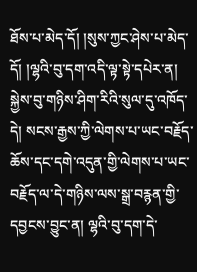ཐོས་པ་མེད་དོ། །སུས་ཀྱང་ཤེས་པ་མེད་དོ། །ལྷའི་བུ་དག་འདི་ལྟ་སྟེ་དཔེར་ན། སྐྱེས་བུ་གཉིས་ཤིག་རིའི་སུལ་དུ་འཁོད་དེ། སངས་རྒྱས་ཀྱི་ལེགས་པ་ཡང་བརྗོད་ཆོས་དང་དགེ་འདུན་གྱི་ལེགས་པ་ཡང་བརྗོད་ལ་དེ་གཉིས་ལས་སྒྲ་བརྙན་གྱི་དབྱངས་བྱུང་ན། ལྷའི་བུ་དག་དེ་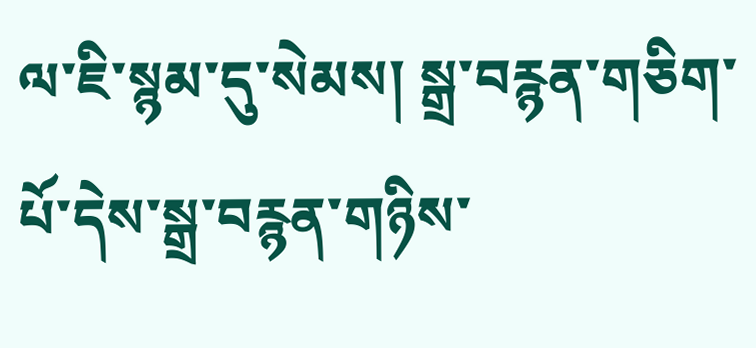ལ་ཇི་སྙམ་དུ་སེམས། སྒྲ་བརྙན་གཅིག་པོ་དེས་སྒྲ་བརྙན་གཉིས་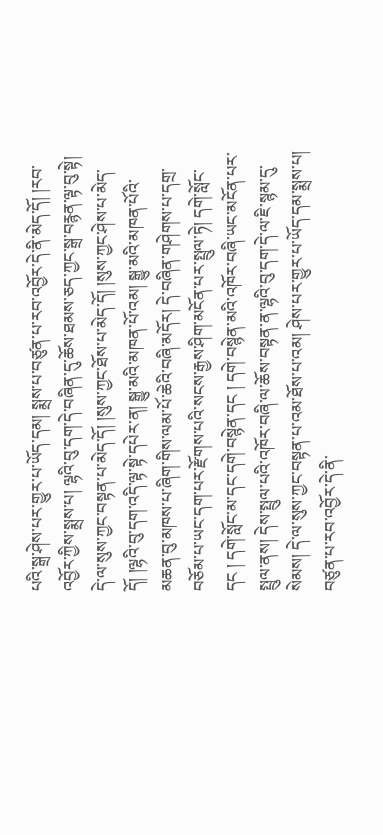པའི་སྒྲ་ཤེས་པར་གྱུར་པ་ཡོད་དམ། སྨྲས་པ་བཙུན་པ་རབ་འབྱོར་དེ་ནི་མེད་དོ། །རབ་འབྱོར་ཀྱིས་སྨྲས་པ། ལྷའི་བུ་དག་དེ་བཞིན་དུ་ཆོས་ཐམས་ཅད་ཀྱང་སྒྲ་བརྙན་ལྟ་བུ་སྟེ། དེ་ལ་སུས་ཀྱང་བསྟན་པ་མེད་དོ། །སུས་ཀྱང་ཐོས་པ་མེད་དོ། །སུས་ཀྱང་ཤེས་པ་མེད་དོ། །ལྷའི་བུ་དག་འདི་ལྟ་སྟེ་དཔེར་ན། སྒྱུ་མའི་མཁན་པོ་འམ། སྒྱུ་མའི་མཁན་པོའི་མཆན་བུ་མཁས་པ་ཞིག་གིས་ལམ་པོ་ཆེའི་བཞི་མདོར། དེ་བཞིན་གཤེགས་པ་དགྲ་བཅོམ་པ་ཡང་དག་པར་རྫོགས་པའི་སངས་རྒྱས་ཤིག་མངོན་པར་སྤྲུལ་ཏེ། དགེ་སློང་དང ། དགེ་སློང་མ་དང་དགེ་བསྙེན་དང ། དགེ་བསྙེན་མའི་འཁོར་བཞི་ཡང་མངོན་པར་སྤྲུལ་ནས། དེས་སྤྲུལ་པའི་འཁོར་བཞི་ལ་ཆོས་བསྟན་ན་ལྷའི་བུ་དག་དེ་ལ་ཇི་སྙམ་དུ་སེམས། དེ་ལ་སུས་ཀྱང་བསྟན་པ་འམ་ཐོས་པ་འམ། ཤེས་པར་གྱུར་པ་ཡོད་དམ་སྨྲས་པ། བཙུན་པ་རབ་འབྱོར་དེ་ནི་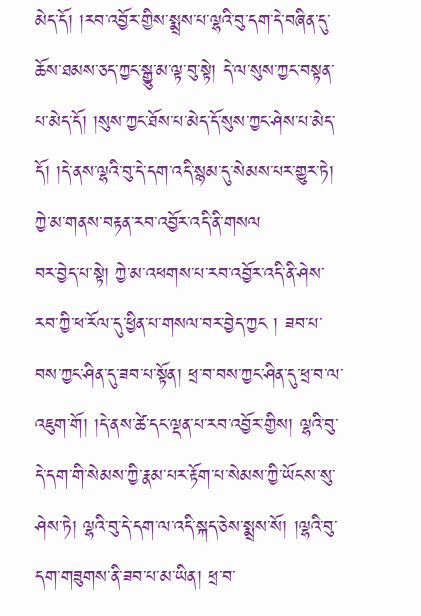མེད་དོ། །རབ་འབྱོར་གྱིས་སྨྲས་པ་ལྷའི་བུ་དག་དེ་བཞིན་དུ་ཆོས་ཐམས་ཅད་ཀྱང་སྒྱུ་མ་ལྟ་བུ་སྟེ། དེ་ལ་སུས་ཀྱང་བསྟན་པ་མེད་དོ། །སུས་ཀྱང་ཐོས་པ་མེད་དོ་སུས་ཀྱང་ཤེས་པ་མེད་དོ། །དེ་ནས་ལྷའི་བུ་དེ་དག་འདི་སྙམ་དུ་སེམས་པར་གྱུར་ཏེ། ཀྱེ་མ་གནས་བརྟན་རབ་འབྱོར་འདི་ནི་གསལ
བར་བྱེད་པ་སྟེ། ཀྱེ་མ་འཕགས་པ་རབ་འབྱོར་འདི་ནི་ཤེས་རབ་ཀྱི་ཕ་རོལ་དུ་ཕྱིན་པ་གསལ་བར་བྱེད་ཀྱང ། ཟབ་པ་བས་ཀྱང་ཤིན་དུ་ཟབ་པ་སྟོན། ཕྲ་བ་བས་ཀྱང་ཤིན་དུ་ཕྲ་བ་ལ་འཇུག་གོ། །དེ་ནས་ཚེ་དང་ལྡན་པ་རབ་འབྱོར་གྱིས། ལྷའི་བུ་དེ་དག་གི་སེམས་ཀྱི་རྣམ་པར་རྟོག་པ་སེམས་ཀྱི་ཡོངས་སུ་ཤེས་ཏེ། ལྷའི་བུ་དེ་དག་ལ་འདི་སྐད་ཅེས་སྨྲས་སོ། །ལྷའི་བུ་དག་གཟུགས་ནི་ཟབ་པ་མ་ཡིན། ཕྲ་བ་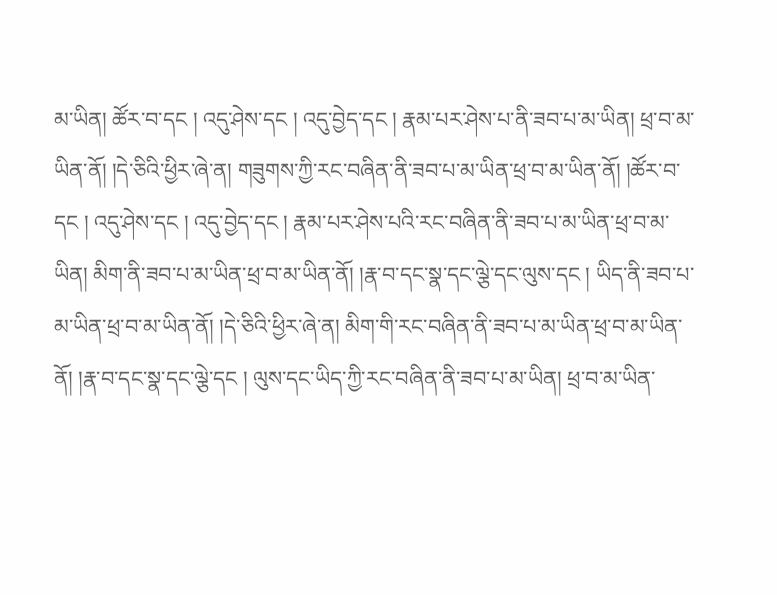མ་ཡིན། ཚོར་བ་དང ། འདུ་ཤེས་དང ། འདུ་བྱེད་དང ། རྣམ་པར་ཤེས་པ་ནི་ཟབ་པ་མ་ཡིན། ཕྲ་བ་མ་ཡིན་ནོ། །དེ་ཅིའི་ཕྱིར་ཞེ་ན། གཟུགས་ཀྱི་རང་བཞིན་ནི་ཟབ་པ་མ་ཡིན་ཕྲ་བ་མ་ཡིན་ནོ། །ཚོར་བ་དང ། འདུ་ཤེས་དང ། འདུ་བྱེད་དང ། རྣམ་པར་ཤེས་པའི་རང་བཞིན་ནི་ཟབ་པ་མ་ཡིན་ཕྲ་བ་མ་ཡིན། མིག་ནི་ཟབ་པ་མ་ཡིན་ཕྲ་བ་མ་ཡིན་ནོ། །རྣ་བ་དང་སྣ་དང་ལྕེ་དང་ལུས་དང ། ཡིད་ནི་ཟབ་པ་མ་ཡིན་ཕྲ་བ་མ་ཡིན་ནོ། །དེ་ཅིའི་ཕྱིར་ཞེ་ན། མིག་གི་རང་བཞིན་ནི་ཟབ་པ་མ་ཡིན་ཕྲ་བ་མ་ཡིན་ནོ། །རྣ་བ་དང་སྣ་དང་ལྕེ་དང ། ལུས་དང་ཡིད་ཀྱི་རང་བཞིན་ནི་ཟབ་པ་མ་ཡིན། ཕྲ་བ་མ་ཡིན་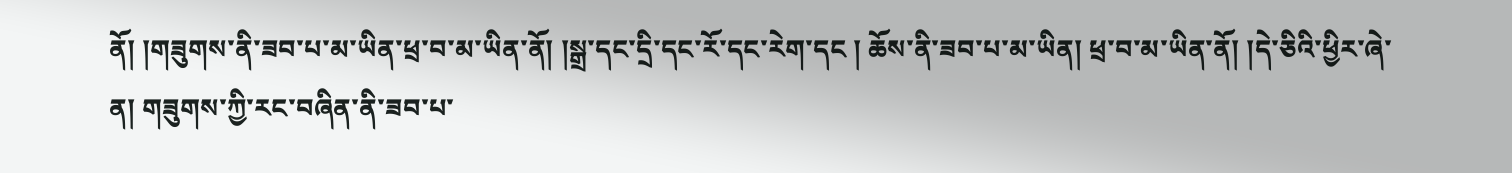ནོ། །གཟུགས་ནི་ཟབ་པ་མ་ཡིན་ཕྲ་བ་མ་ཡིན་ནོ། །སྒྲ་དང་དྲི་དང་རོ་དང་རེག་དང ། ཆོས་ནི་ཟབ་པ་མ་ཡིན། ཕྲ་བ་མ་ཡིན་ནོ། །དེ་ཅིའི་ཕྱིར་ཞེ་ན། གཟུགས་ཀྱི་རང་བཞིན་ནི་ཟབ་པ་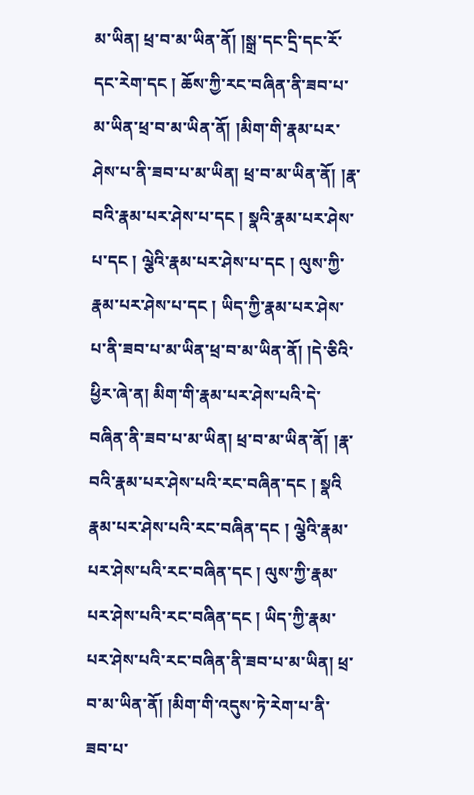མ་ཡིན། ཕྲ་བ་མ་ཡིན་ནོ། །སྒྲ་དང་དྲི་དང་རོ་དང་རེག་དང ། ཆོས་ཀྱི་རང་བཞིན་ནི་ཟབ་པ་མ་ཡིན་ཕྲ་བ་མ་ཡིན་ནོ། །མིག་གི་རྣམ་པར་ཤེས་པ་ནི་ཟབ་པ་མ་ཡིན། ཕྲ་བ་མ་ཡིན་ནོ། །རྣ་བའི་རྣམ་པར་ཤེས་པ་དང ། སྣའི་རྣམ་པར་ཤེས་པ་དང ། ལྕེའི་རྣམ་པར་ཤེས་པ་དང ། ལུས་ཀྱི་རྣམ་པར་ཤེས་པ་དང ། ཡིད་ཀྱི་རྣམ་པར་ཤེས་པ་ནི་ཟབ་པ་མ་ཡིན་ཕྲ་བ་མ་ཡིན་ནོ། །དེ་ཅིའི་ཕྱིར་ཞེ་ན། མིག་གི་རྣམ་པར་ཤེས་པའི་དེ་བཞིན་ནི་ཟབ་པ་མ་ཡིན། ཕྲ་བ་མ་ཡིན་ནོ། །རྣ་བའི་རྣམ་པར་ཤེས་པའི་རང་བཞིན་དང ། སྣའི
རྣམ་པར་ཤེས་པའི་རང་བཞིན་དང ། ལྕེའི་རྣམ་པར་ཤེས་པའི་རང་བཞིན་དང ། ལུས་ཀྱི་རྣམ་པར་ཤེས་པའི་རང་བཞིན་དང ། ཡིད་ཀྱི་རྣམ་པར་ཤེས་པའི་རང་བཞིན་ནི་ཟབ་པ་མ་ཡིན། ཕྲ་བ་མ་ཡིན་ནོ། །མིག་གི་འདུས་ཏེ་རེག་པ་ནི་ཟབ་པ་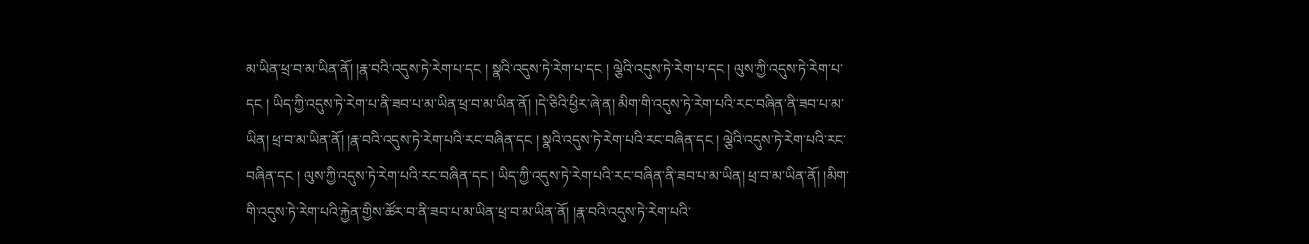མ་ཡིན་ཕྲ་བ་མ་ཡིན་ནོ། །རྣ་བའི་འདུས་ཏེ་རེག་པ་དང ། སྣའི་འདུས་ཏེ་རེག་པ་དང ། ལྕེའི་འདུས་ཏེ་རེག་པ་དང ། ལུས་ཀྱི་འདུས་ཏེ་རེག་པ་དང ། ཡིད་ཀྱི་འདུས་ཏེ་རེག་པ་ནི་ཟབ་པ་མ་ཡིན་ཕྲ་བ་མ་ཡིན་ནོ། །དེ་ཅིའི་ཕྱིར་ཞེ་ན། མིག་གི་འདུས་ཏེ་རེག་པའི་རང་བཞིན་ནི་ཟབ་པ་མ་ཡིན། ཕྲ་བ་མ་ཡིན་ནོ། །རྣ་བའི་འདུས་ཏེ་རེག་པའི་རང་བཞིན་དང ། སྣའི་འདུས་ཏེ་རེག་པའི་རང་བཞིན་དང ། ལྕེའི་འདུས་ཏེ་རེག་པའི་རང་བཞིན་དང ། ལུས་ཀྱི་འདུས་ཏེ་རེག་པའི་རང་བཞིན་དང ། ཡིད་ཀྱི་འདུས་ཏེ་རེག་པའི་རང་བཞིན་ནི་ཟབ་པ་མ་ཡིན། ཕྲ་བ་མ་ཡིན་ནོ། །མིག་གི་འདུས་ཏེ་རེག་པའི་རྐྱེན་གྱིས་ཚོར་བ་ནི་ཟབ་པ་མ་ཡིན་ཕྲ་བ་མ་ཡིན་ནོ། །རྣ་བའི་འདུས་ཏེ་རེག་པའི་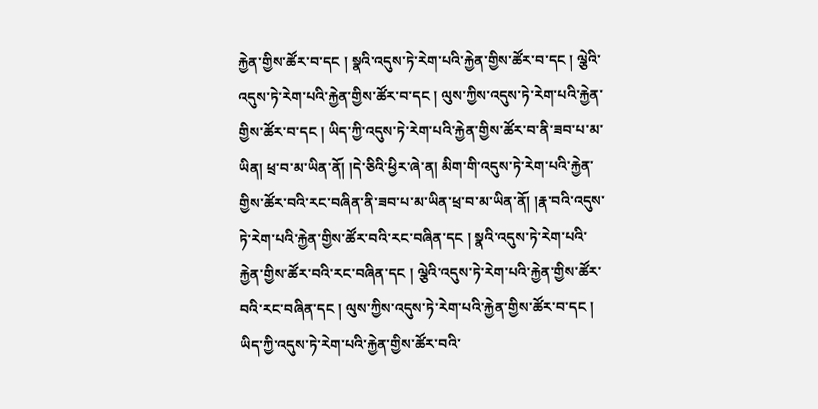རྐྱེན་གྱིས་ཚོར་བ་དང ། སྣའི་འདུས་ཏེ་རེག་པའི་རྐྱེན་གྱིས་ཚོར་བ་དང ། ལྕེའི་འདུས་ཏེ་རེག་པའི་རྐྱེན་གྱིས་ཚོར་བ་དང ། ལུས་ཀྱིས་འདུས་ཏེ་རེག་པའི་རྐྱེན་གྱིས་ཚོར་བ་དང ། ཡིད་ཀྱི་འདུས་ཏེ་རེག་པའི་རྐྱེན་གྱིས་ཚོར་བ་ནི་ཟབ་པ་མ་ཡིན། ཕྲ་བ་མ་ཡིན་ནོ། །དེ་ཅིའི་ཕྱིར་ཞེ་ན། མིག་གི་འདུས་ཏེ་རེག་པའི་རྐྱེན་གྱིས་ཚོར་བའི་རང་བཞིན་ནི་ཟབ་པ་མ་ཡིན་ཕྲ་བ་མ་ཡིན་ནོ། །རྣ་བའི་འདུས་ཏེ་རེག་པའི་རྐྱེན་གྱིས་ཚོར་བའི་རང་བཞིན་དང ། སྣའི་འདུས་ཏེ་རེག་པའི་རྐྱེན་གྱིས་ཚོར་བའི་རང་བཞིན་དང ། ལྕེའི་འདུས་ཏེ་རེག་པའི་རྐྱེན་གྱིས་ཚོར་བའི་རང་བཞིན་དང ། ལུས་ཀྱིས་འདུས་ཏེ་རེག་པའི་རྐྱེན་གྱིས་ཚོར་བ་དང ། ཡིད་ཀྱི་འདུས་ཏེ་རེག་པའི་རྐྱེན་གྱིས་ཚོར་བའི་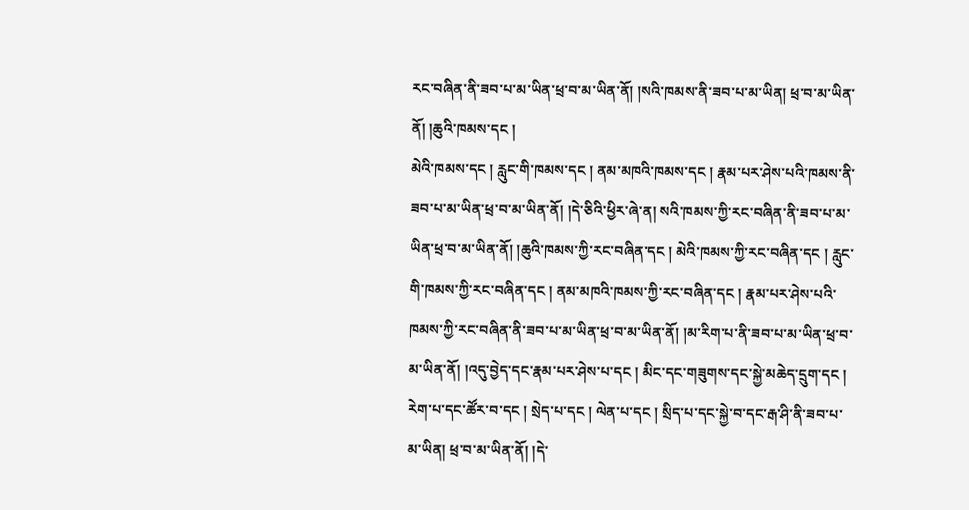རང་བཞིན་ནི་ཟབ་པ་མ་ཡིན་ཕྲ་བ་མ་ཡིན་ནོ། །སའི་ཁམས་ནི་ཟབ་པ་མ་ཡིན། ཕྲ་བ་མ་ཡིན་ནོ། །ཆུའི་ཁམས་དང །
མེའི་ཁམས་དང ། རླུང་གི་ཁམས་དང ། ནམ་མཁའི་ཁམས་དང ། རྣམ་པར་ཤེས་པའི་ཁམས་ནི་ཟབ་པ་མ་ཡིན་ཕྲ་བ་མ་ཡིན་ནོ། །དེ་ཅིའི་ཕྱིར་ཞེ་ན། སའི་ཁམས་ཀྱི་རང་བཞིན་ནི་ཟབ་པ་མ་ཡིན་ཕྲ་བ་མ་ཡིན་ནོ། །ཆུའི་ཁམས་ཀྱི་རང་བཞིན་དང ། མེའི་ཁམས་ཀྱི་རང་བཞིན་དང ། རླུང་གི་ཁམས་ཀྱི་རང་བཞིན་དང ། ནམ་མཁའི་ཁམས་ཀྱི་རང་བཞིན་དང ། རྣམ་པར་ཤེས་པའི་ཁམས་ཀྱི་རང་བཞིན་ནི་ཟབ་པ་མ་ཡིན་ཕྲ་བ་མ་ཡིན་ནོ། །མ་རིག་པ་ནི་ཟབ་པ་མ་ཡིན་ཕྲ་བ་མ་ཡིན་ནོ། །འདུ་བྱེད་དང་རྣམ་པར་ཤེས་པ་དང ། མིང་དང་གཟུགས་དང་སྐྱེ་མཆེད་དྲུག་དང ། རེག་པ་དང་ཚོར་བ་དང ། སྲེད་པ་དང ། ལེན་པ་དང ། སྲིད་པ་དང་སྐྱེ་བ་དང་རྒ་ཤི་ནི་ཟབ་པ་མ་ཡིན། ཕྲ་བ་མ་ཡིན་ནོ། །དེ་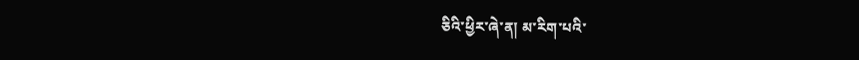ཅིའི་ཕྱིར་ཞེ་ན། མ་རིག་པའི་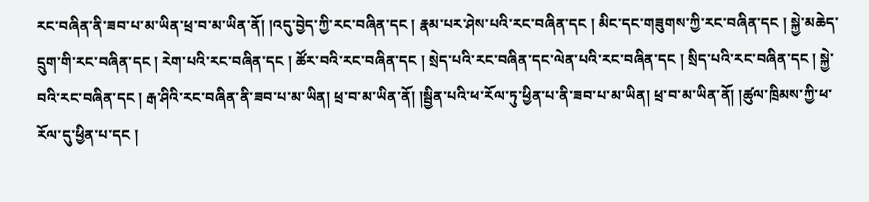རང་བཞིན་ནི་ཟབ་པ་མ་ཡིན་ཕྲ་བ་མ་ཡིན་ནོ། །འདུ་བྱེད་ཀྱི་རང་བཞིན་དང ། རྣམ་པར་ཤེས་པའི་རང་བཞིན་དང ། མིང་དང་གཟུགས་ཀྱི་རང་བཞིན་དང ། སྐྱེ་མཆེད་དྲུག་གི་རང་བཞིན་དང ། རེག་པའི་རང་བཞིན་དང ། ཚོར་བའི་རང་བཞིན་དང ། སྲེད་པའི་རང་བཞིན་དང་ལེན་པའི་རང་བཞིན་དང ། སྲིད་པའི་རང་བཞིན་དང ། སྐྱེ་བའི་རང་བཞིན་དང ། རྒ་ཤིའི་རང་བཞིན་ནི་ཟབ་པ་མ་ཡིན། ཕྲ་བ་མ་ཡིན་ནོ། །སྦྱིན་པའི་ཕ་རོལ་ཏུ་ཕྱིན་པ་ནི་ཟབ་པ་མ་ཡིན། ཕྲ་བ་མ་ཡིན་ནོ། །ཚུལ་ཁྲིམས་ཀྱི་ཕ་རོལ་དུ་ཕྱིན་པ་དང །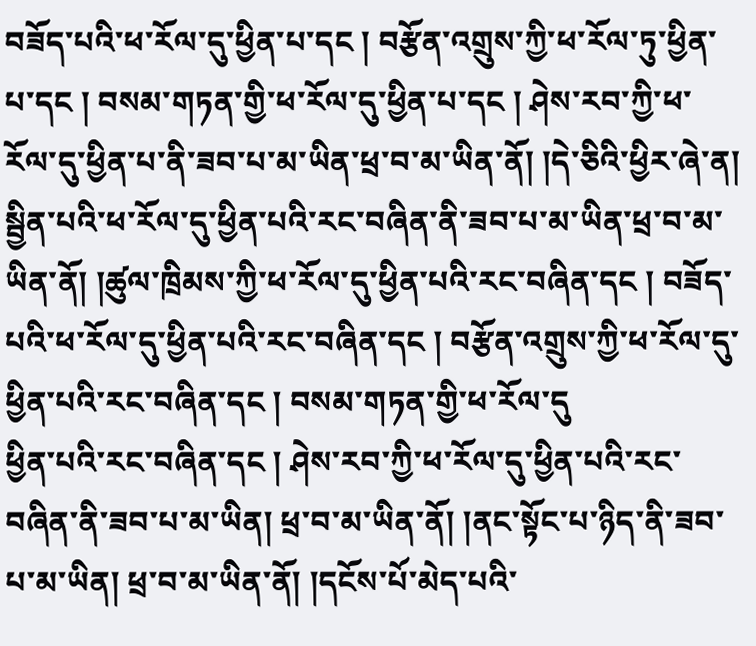བཟོད་པའི་ཕ་རོལ་དུ་ཕྱིན་པ་དང ། བརྩོན་འགྲུས་ཀྱི་ཕ་རོལ་ཏུ་ཕྱིན་པ་དང ། བསམ་གཏན་གྱི་ཕ་རོལ་དུ་ཕྱིན་པ་དང ། ཤེས་རབ་ཀྱི་ཕ་རོལ་དུ་ཕྱིན་པ་ནི་ཟབ་པ་མ་ཡིན་ཕྲ་བ་མ་ཡིན་ནོ། །དེ་ཅིའི་ཕྱིར་ཞེ་ན། སྦྱིན་པའི་ཕ་རོལ་དུ་ཕྱིན་པའི་རང་བཞིན་ནི་ཟབ་པ་མ་ཡིན་ཕྲ་བ་མ་ཡིན་ནོ། །ཚུལ་ཁྲིམས་ཀྱི་ཕ་རོལ་དུ་ཕྱིན་པའི་རང་བཞིན་དང ། བཟོད་པའི་ཕ་རོལ་དུ་ཕྱིན་པའི་རང་བཞིན་དང ། བརྩོན་འགྲུས་ཀྱི་ཕ་རོལ་དུ་ཕྱིན་པའི་རང་བཞིན་དང ། བསམ་གཏན་གྱི་ཕ་རོལ་དུ
ཕྱིན་པའི་རང་བཞིན་དང ། ཤེས་རབ་ཀྱི་ཕ་རོལ་དུ་ཕྱིན་པའི་རང་བཞིན་ནི་ཟབ་པ་མ་ཡིན། ཕྲ་བ་མ་ཡིན་ནོ། །ནང་སྟོང་པ་ཉིད་ནི་ཟབ་པ་མ་ཡིན། ཕྲ་བ་མ་ཡིན་ནོ། །དངོས་པོ་མེད་པའི་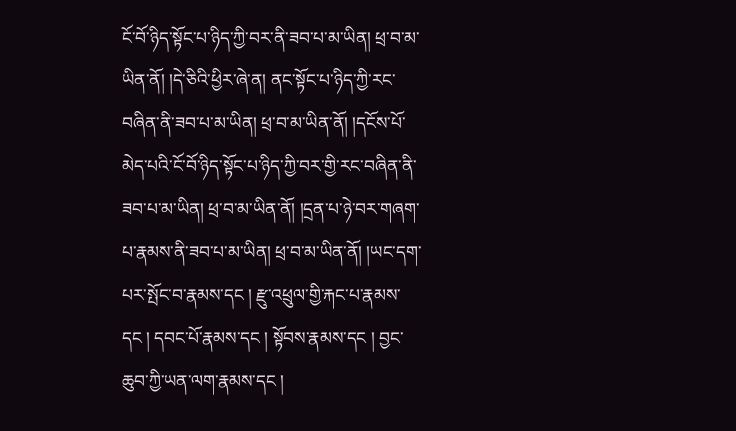ངོ་བོ་ཉིད་སྟོང་པ་ཉིད་ཀྱི་བར་ནི་ཟབ་པ་མ་ཡིན། ཕྲ་བ་མ་ཡིན་ནོ། །དེ་ཅིའི་ཕྱིར་ཞེ་ན། ནང་སྟོང་པ་ཉིད་ཀྱི་རང་བཞིན་ནི་ཟབ་པ་མ་ཡིན། ཕྲ་བ་མ་ཡིན་ནོ། །དངོས་པོ་མེད་པའི་ངོ་བོ་ཉིད་སྟོང་པ་ཉིད་ཀྱི་བར་གྱི་རང་བཞིན་ནི་ཟབ་པ་མ་ཡིན། ཕྲ་བ་མ་ཡིན་ནོ། །དྲན་པ་ཉེ་བར་གཞག་པ་རྣམས་ནི་ཟབ་པ་མ་ཡིན། ཕྲ་བ་མ་ཡིན་ནོ། །ཡང་དག་པར་སྤོང་བ་རྣམས་དང ། རྫུ་འཕྲུལ་གྱི་རྐང་པ་རྣམས་དང ། དབང་པོ་རྣམས་དང ། སྟོབས་རྣམས་དང ། བྱང་ཆུབ་ཀྱི་ཡན་ལག་རྣམས་དང །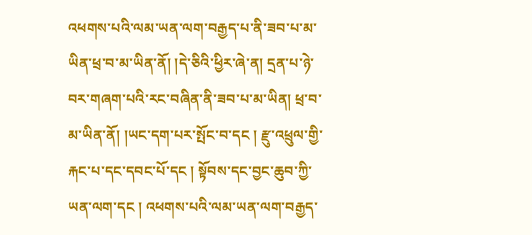འཕགས་པའི་ལམ་ཡན་ལག་བརྒྱད་པ་ནི་ཟབ་པ་མ་ཡིན་ཕྲ་བ་མ་ཡིན་ནོ། །དེ་ཅིའི་ཕྱིར་ཞེ་ན། དྲན་པ་ཉེ་བར་གཞག་པའི་རང་བཞིན་ནི་ཟབ་པ་མ་ཡིན། ཕྲ་བ་མ་ཡིན་ནོ། །ཡང་དག་པར་སྤོང་བ་དང ། རྫུ་འཕྲུལ་གྱི་རྐང་པ་དང་དབང་པོ་དང ། སྟོབས་དང་བྱང་ཆུབ་ཀྱི་ཡན་ལག་དང ། འཕགས་པའི་ལམ་ཡན་ལག་བརྒྱད་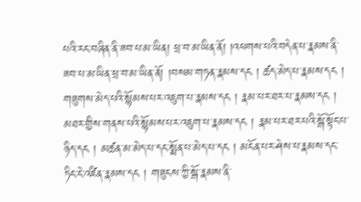པའི་རང་བཞིན་ནི་ཟབ་པ་མ་ཡིན། ཕྲ་བ་མ་ཡིན་ནོ། །འཕགས་པའི་བདེན་པ་རྣམས་ནི་ཟབ་པ་མ་ཡིན་ཕྲ་བ་མ་ཡིན་ནོ། །བསམ་གཏན་རྣམས་དང ། ཚད་མེད་པ་རྣམས་དང ། གཟུགས་མེད་པའི་སྙོམས་པར་འཇུག་པ་རྣམས་དང ། རྣམ་པར་ཐར་པ་རྣམས་དང ། མཐར་གྱིས་གནས་པའི་སྙོམས་པར་འཇུག་པ་རྣམས་དང ། རྣམ་པར་ཐར་པའི་སྒོ་སྟོང་པ་ཉིད་དང ། མཚན་མ་མེད་པ་དང་སྨོན་པ་མེད་པ་དང ། མངོན་པར་ཤེས་པ་རྣམས་དང་ཏིང་ངེ་འཛིན་རྣམས་དང ། གཟུངས་ཀྱི་སྒོ་རྣམས་ནི་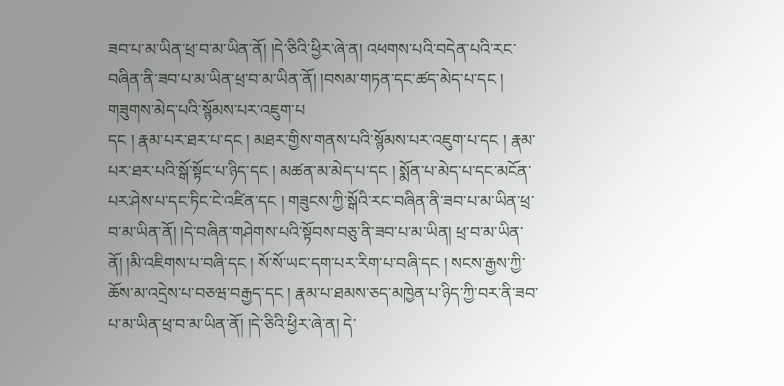ཟབ་པ་མ་ཡིན་ཕྲ་བ་མ་ཡིན་ནོ། །དེ་ཅིའི་ཕྱིར་ཞེ་ན། འཕགས་པའི་བདེན་པའི་རང་བཞིན་ནི་ཟབ་པ་མ་ཡིན་ཕྲ་བ་མ་ཡིན་ནོ། །བསམ་གཏན་དང་ཚད་མེད་པ་དང ། གཟུགས་མེད་པའི་སྙོམས་པར་འཇུག་པ
དང ། རྣམ་པར་ཐར་པ་དང ། མཐར་གྱིས་གནས་པའི་སྙོམས་པར་འཇུག་པ་དང ། རྣམ་པར་ཐར་པའི་སྒོ་སྟོང་པ་ཉིད་དང ། མཚན་མ་མེད་པ་དང ། སྨོན་པ་མེད་པ་དང་མངོན་པར་ཤེས་པ་དང་ཏིང་ངེ་འཛིན་དང ། གཟུངས་ཀྱི་སྒོའི་རང་བཞིན་ནི་ཟབ་པ་མ་ཡིན་ཕྲ་བ་མ་ཡིན་ནོ། །དེ་བཞིན་གཤེགས་པའི་སྟོབས་བཅུ་ནི་ཟབ་པ་མ་ཡིན། ཕྲ་བ་མ་ཡིན་ནོ། །མི་འཇིགས་པ་བཞི་དང ། སོ་སོ་ཡང་དག་པར་རིག་པ་བཞི་དང ། སངས་རྒྱས་ཀྱི་ཆོས་མ་འདྲེས་པ་བཅཝ་བརྒྱད་དང ། རྣམ་པ་ཐམས་ཅད་མཁྱེན་པ་ཉིད་ཀྱི་བར་ནི་ཟབ་པ་མ་ཡིན་ཕྲ་བ་མ་ཡིན་ནོ། །དེ་ཅིའི་ཕྱིར་ཞེ་ན། དེ་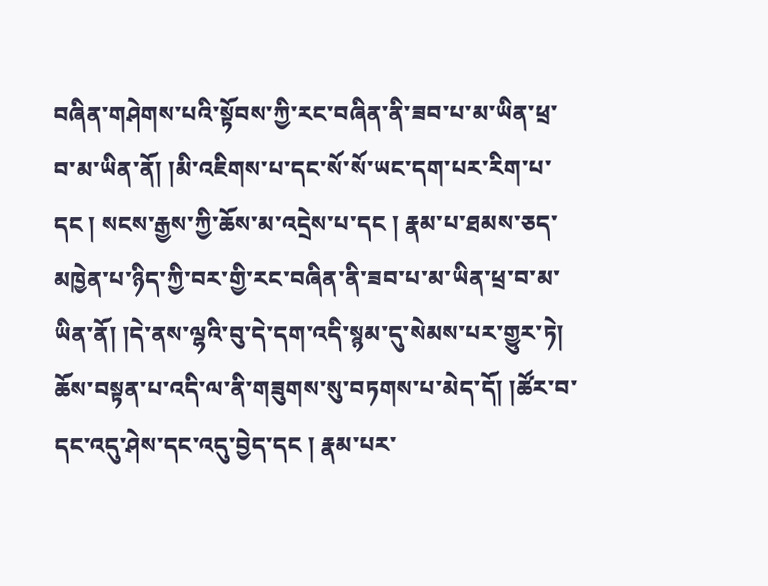བཞིན་གཤེགས་པའི་སྟོབས་ཀྱི་རང་བཞིན་ནི་ཟབ་པ་མ་ཡིན་ཕྲ་བ་མ་ཡིན་ནོ། །མི་འཇིགས་པ་དང་སོ་སོ་ཡང་དག་པར་རིག་པ་དང ། སངས་རྒྱས་ཀྱི་ཆོས་མ་འདྲེས་པ་དང ། རྣམ་པ་ཐམས་ཅད་མཁྱེན་པ་ཉིད་ཀྱི་བར་གྱི་རང་བཞིན་ནི་ཟབ་པ་མ་ཡིན་ཕྲ་བ་མ་ཡིན་ནོ། །དེ་ནས་ལྷའི་བུ་དེ་དག་འདི་སྙམ་དུ་སེམས་པར་གྱུར་ཏེ། ཆོས་བསྟན་པ་འདི་ལ་ནི་གཟུགས་སུ་བཏགས་པ་མེད་དོ། །ཚོར་བ་དང་འདུ་ཤེས་དང་འདུ་བྱེད་དང ། རྣམ་པར་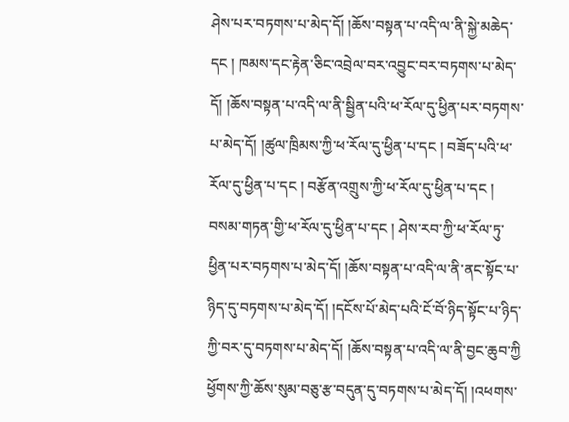ཤེས་པར་བཏགས་པ་མེད་དོ། །ཆོས་བསྟན་པ་འདི་ལ་ནི་སྐྱེ་མཆེད་དང ། ཁམས་དང་རྟེན་ཅིང་འབྲེལ་བར་འབྱུང་བར་བཏགས་པ་མེད་དོ། །ཆོས་བསྟན་པ་འདི་ལ་ནི་སྦྱིན་པའི་ཕ་རོལ་དུ་ཕྱིན་པར་བཏགས་པ་མེད་དོ། །ཚུལ་ཁྲིམས་ཀྱི་ཕ་རོལ་དུ་ཕྱིན་པ་དང ། བཟོད་པའི་ཕ་རོལ་དུ་ཕྱིན་པ་དང ། བརྩོན་འགྲུས་ཀྱི་ཕ་རོལ་དུ་ཕྱིན་པ་དང ། བསམ་གཏན་གྱི་ཕ་རོལ་དུ་ཕྱིན་པ་དང ། ཤེས་རབ་ཀྱི་ཕ་རོལ་ཏུ་ཕྱིན་པར་བཏགས་པ་མེད་དོ། །ཆོས་བསྟན་པ་འདི་ལ་ནི་ནང་སྟོང་པ་ཉིད་དུ་བཏགས་པ་མེད་དོ། །དངོས་པོ་མེད་པའི་ངོ་བོ་ཉིད་སྟོང་པ་ཉིད་ཀྱི་བར་དུ་བཏགས་པ་མེད་དོ། །ཆོས་བསྟན་པ་འདི་ལ་ནི་བྱང་ཆུབ་ཀྱི
ཕྱོགས་ཀྱི་ཆོས་སུམ་བཅུ་རྩ་བདུན་དུ་བཏགས་པ་མེད་དོ། །འཕགས་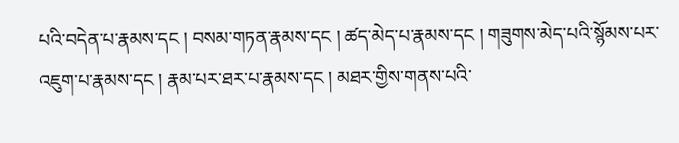པའི་བདེན་པ་རྣམས་དང ། བསམ་གཏན་རྣམས་དང ། ཚད་མེད་པ་རྣམས་དང ། གཟུགས་མེད་པའི་སྙོམས་པར་འཇུག་པ་རྣམས་དང ། རྣམ་པར་ཐར་པ་རྣམས་དང ། མཐར་གྱིས་གནས་པའི་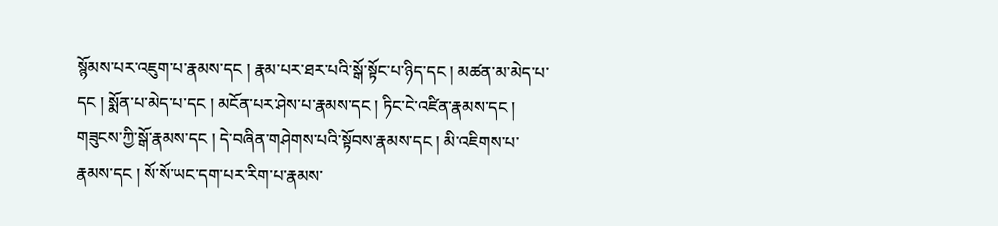སྙོམས་པར་འཇུག་པ་རྣམས་དང ། རྣམ་པར་ཐར་པའི་སྒོ་སྟོང་པ་ཉིད་དང ། མཚན་མ་མེད་པ་དང ། སྨོན་པ་མེད་པ་དང ། མངོན་པར་ཤེས་པ་རྣམས་དང ། ཏིང་ངེ་འཛིན་རྣམས་དང ། གཟུངས་ཀྱི་སྒོ་རྣམས་དང ། དེ་བཞིན་གཤེགས་པའི་སྟོབས་རྣམས་དང ། མི་འཇིགས་པ་རྣམས་དང ། སོ་སོ་ཡང་དག་པར་རིག་པ་རྣམས་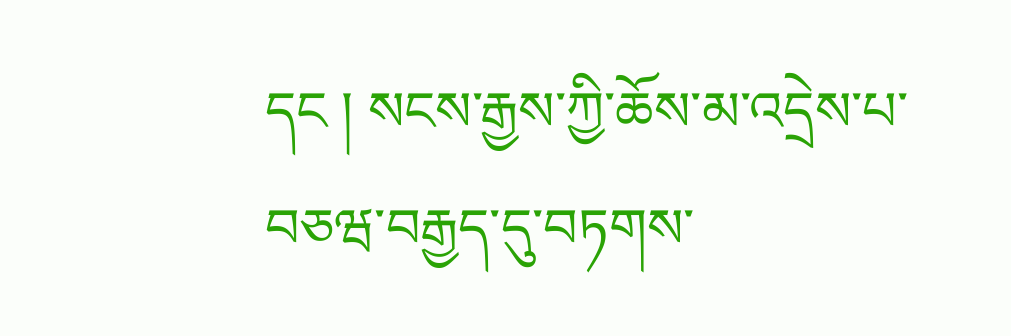དང ། སངས་རྒྱས་ཀྱི་ཆོས་མ་འདྲེས་པ་བཅཝ་བརྒྱད་དུ་བཏགས་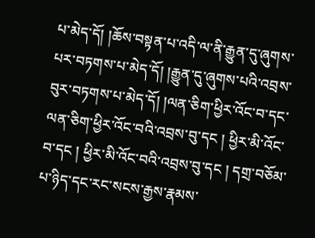པ་མེད་དོ། །ཆོས་བསྟན་པ་འདི་ལ་ནི་རྒྱུན་དུ་ཞུགས་པར་བཏགས་པ་མེད་དོ། །རྒྱུན་དུ་ཞུགས་པའི་འབྲས་བུར་བཏགས་པ་མེད་དོ། །ལན་ཅིག་ཕྱིར་འོང་བ་དང་ལན་ཅིག་ཕྱིར་འོང་བའི་འབྲས་བུ་དང ། ཕྱིར་མི་འོང་བ་དང ། ཕྱིར་མི་འོང་བའི་འབྲས་བུ་དང ། དགྲ་བཅོམ་པ་ཉིད་དང་རང་སངས་རྒྱས་རྣམས་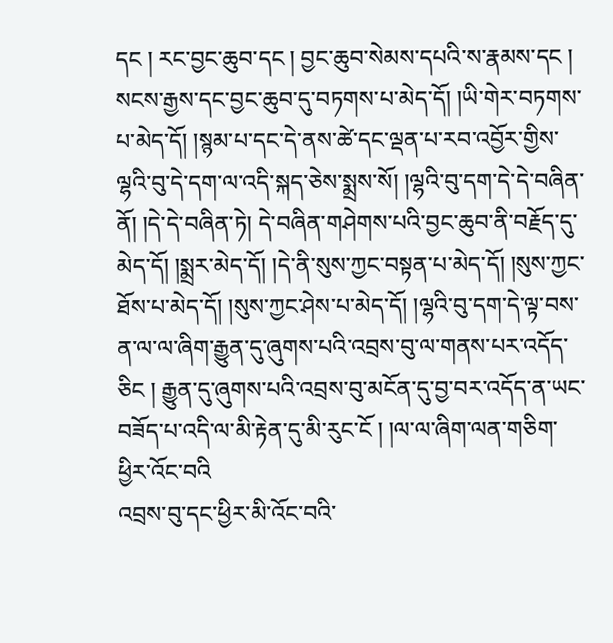དང ། རང་བྱང་ཆུབ་དང ། བྱང་ཆུབ་སེམས་དཔའི་ས་རྣམས་དང ། སངས་རྒྱས་དང་བྱང་ཆུབ་དུ་བཏགས་པ་མེད་དོ། །ཡི་གེར་བཏགས་པ་མེད་དོ། །སྙམ་པ་དང་དེ་ནས་ཚེ་དང་ལྡན་པ་རབ་འབྱོར་གྱིས་ལྷའི་བུ་དེ་དག་ལ་འདི་སྐད་ཅེས་སྨྲས་སོ། །ལྷའི་བུ་དག་དེ་དེ་བཞིན་ནོ། །དེ་དེ་བཞིན་ཏེ། དེ་བཞིན་གཤེགས་པའི་བྱང་ཆུབ་ནི་བརྗོད་དུ་མེད་དོ། །སྨྲར་མེད་དོ། །དེ་ནི་སུས་ཀྱང་བསྟན་པ་མེད་དོ། །སུས་ཀྱང་ཐོས་པ་མེད་དོ། །སུས་ཀྱང་ཤེས་པ་མེད་དོ། །ལྷའི་བུ་དག་དེ་ལྟ་བས་ན་ལ་ལ་ཞིག་རྒྱུན་དུ་ཞུགས་པའི་འབྲས་བུ་ལ་གནས་པར་འདོད་ཅིང ། རྒྱུན་དུ་ཞུགས་པའི་འབྲས་བུ་མངོན་དུ་བྱ་བར་འདོད་ན་ཡང་བཟོད་པ་འདི་ལ་མི་རྟེན་དུ་མི་རུང་ངོ ། །ལ་ལ་ཞིག་ལན་གཅིག་ཕྱིར་འོང་བའི
འབྲས་བུ་དང་ཕྱིར་མི་འོང་བའི་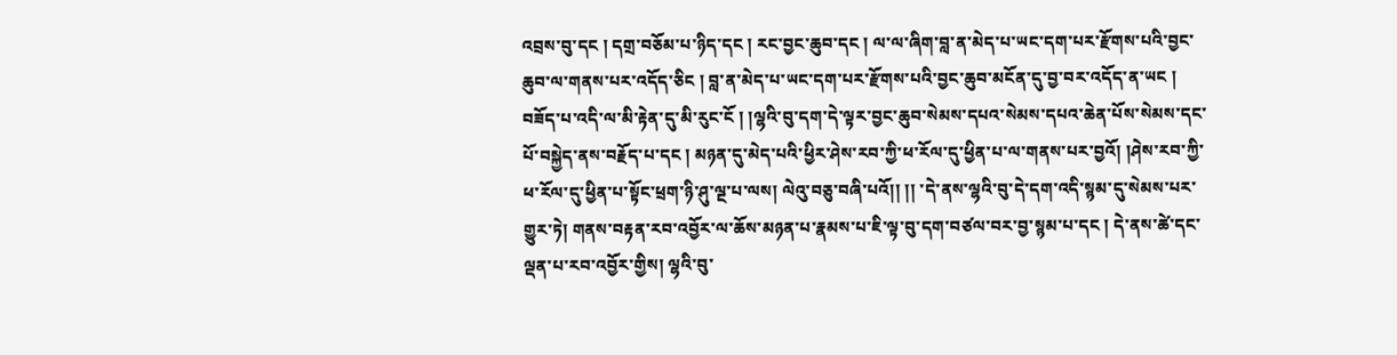འབྲས་བུ་དང ། དགྲ་བཅོམ་པ་ཉིད་དང ། རང་བྱང་ཆུབ་དང ། ལ་ལ་ཞིག་བླ་ན་མེད་པ་ཡང་དག་པར་རྫོགས་པའི་བྱང་ཆུབ་ལ་གནས་པར་འདོད་ཅིང ། བླ་ན་མེད་པ་ཡང་དག་པར་རྫོགས་པའི་བྱང་ཆུབ་མངོན་དུ་བྱ་བར་འདོད་ན་ཡང ། བཟོད་པ་འདི་ལ་མི་རྟེན་དུ་མི་རུང་ངོ ། །ལྷའི་བུ་དག་དེ་ལྟར་བྱང་ཆུབ་སེམས་དཔའ་སེམས་དཔའ་ཆེན་པོས་སེམས་དང་པོ་བསྐྱེད་ནས་བརྗོད་པ་དང ། མཉན་དུ་མེད་པའི་ཕྱིར་ཤེས་རབ་ཀྱི་ཕ་རོལ་དུ་ཕྱིན་པ་ལ་གནས་པར་བྱའོ། །ཤེས་རབ་ཀྱི་ཕ་རོལ་དུ་ཕྱིན་པ་སྟོང་ཕྲག་ཉི་ཤུ་ལྔ་པ་ལས། ལེའུ་བཅུ་བཞི་པའོ།། །། ་དེ་ནས་ལྷའི་བུ་དེ་དག་འདི་སྙམ་དུ་སེམས་པར་གྱུར་ཏེ། གནས་བརྟན་རབ་འབྱོར་ལ་ཆོས་མཉན་པ་རྣམས་པ་ཇི་ལྟ་བུ་དག་བཙལ་བར་བྱ་སྙམ་པ་དང ། དེ་ནས་ཚེ་དང་ལྡན་པ་རབ་འབྱོར་གྱིས། ལྷའི་བུ་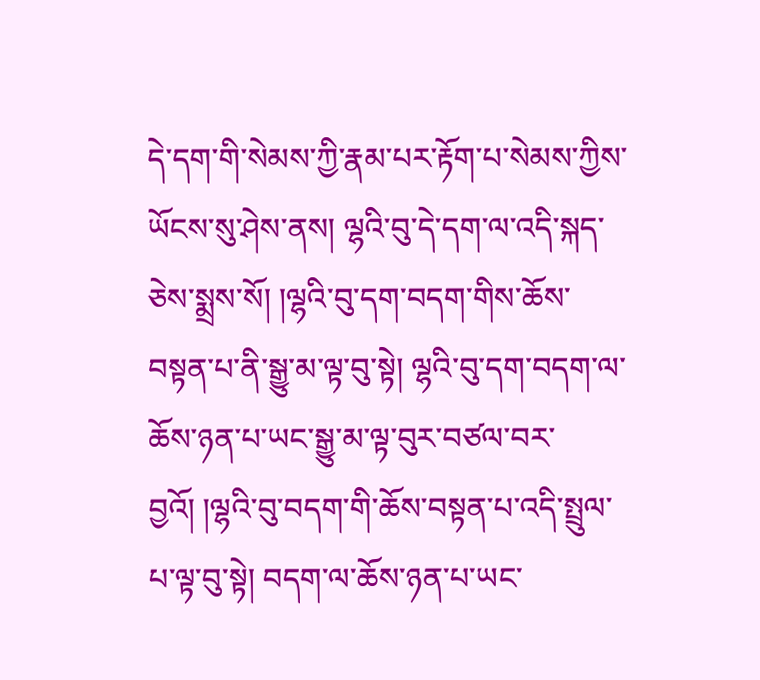དེ་དག་གི་སེམས་ཀྱི་རྣམ་པར་རྟོག་པ་སེམས་ཀྱིས་ཡོངས་སུ་ཤེས་ནས། ལྷའི་བུ་དེ་དག་ལ་འདི་སྐད་ཅེས་སྨྲས་སོ། །ལྷའི་བུ་དག་བདག་གིས་ཆོས་བསྟན་པ་ནི་སྒྱུ་མ་ལྟ་བུ་སྟེ། ལྷའི་བུ་དག་བདག་ལ་ཆོས་ཉན་པ་ཡང་སྒྱུ་མ་ལྟ་བུར་བཙལ་བར་བྱའོ། །ལྷའི་བུ་བདག་གི་ཆོས་བསྟན་པ་འདི་སྤྲུལ་པ་ལྟ་བུ་སྟེ། བདག་ལ་ཆོས་ཉན་པ་ཡང་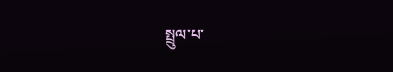སྤྲུལ་པ་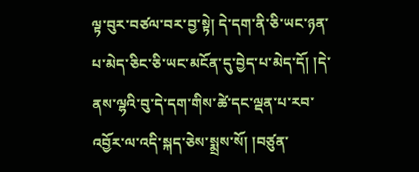ལྟ་བུར་བཙལ་བར་བྱ་སྟེ། དེ་དག་ནི་ཅི་ཡང་ཉན་པ་མེད་ཅིང་ཅི་ཡང་མངོན་དུ་བྱེད་པ་མེད་དོ། །དེ་ནས་ལྷའི་བུ་དེ་དག་གིས་ཚེ་དང་ལྡན་པ་རབ་འབྱོར་ལ་འདི་སྐད་ཅེས་སྨྲས་སོ། །བཙུན་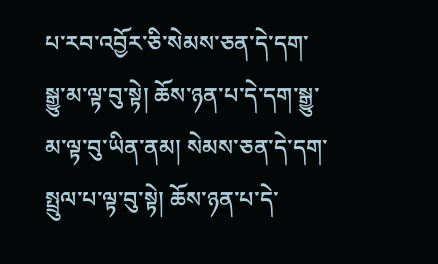པ་རབ་འབྱོར་ཅི་སེམས་ཅན་དེ་དག་སྒྱུ་མ་ལྟ་བུ་སྟེ། ཆོས་ཉན་པ་དེ་དག་སྒྱུ་མ་ལྟ་བུ་ཡིན་ནམ། སེམས་ཅན་དེ་དག་སྤྲུལ་པ་ལྟ་བུ་སྟེ། ཆོས་ཉན་པ་དེ་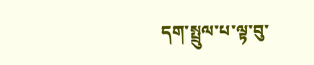དག་སྤྲུལ་པ་ལྟ་བུ་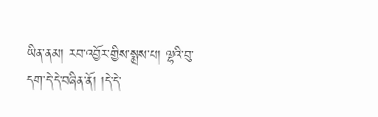ཡིན་ནམ། རབ་འབྱོར་གྱིས་སྨྲས་པ། ལྷའི་བུ་དག་དེ་དེ་བཞིན་ནོ། །དེ་དེ་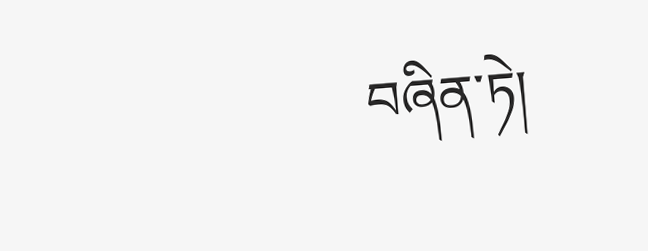བཞིན་ཏེ།